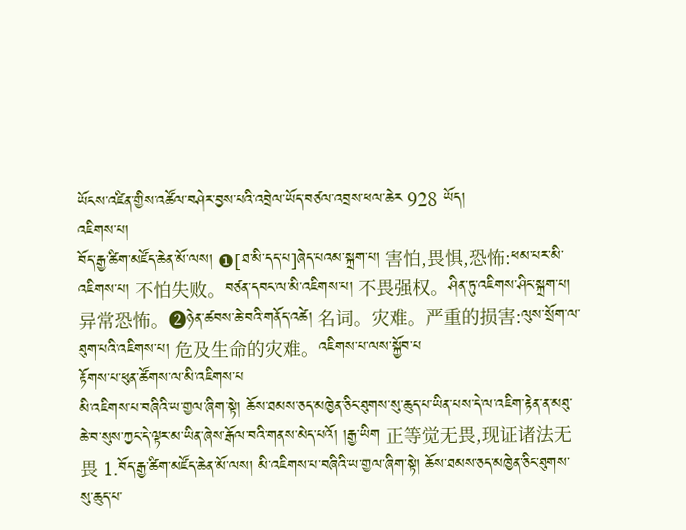ཡོངས་འཛིན་གྱིས་འཚོལ་བཤེར་བྱས་པའི་འབྲེལ་ཡོད་བཙལ་འབྲས་ཕལ་ཆེར 928 ཡོད།
འཇིགས་པ།
བོད་རྒྱ་ཚིག་མཛོད་ཆེན་མོ་ལས། ❶[ཐ་མི་དད་པ]ཞེད་པའམ་སྐྲག་པ། 害怕,畏惧,恐怖:ཕམ་པར་མི་འཇིགས་པ། 不怕失败。བཙན་དབང་ལ་མི་འཇིགས་པ། 不畏强权。ཤིན་ཏུ་འཇིགས་ཤིང་སྐྲག་པ། 异常恐怖。❷ཉེན་ཚབས་ཆེ་བའི་གནོད་འཚེ། 名词。灾难。严重的损害:ལུས་སྲོག་ལ་ཐུག་པའི་འཇིགས་པ། 危及生命的灾难。འཇིགས་པ་ལས་སྐྱོབ་པ
རྟོགས་པ་ཕུན་ཚོགས་ལ་མི་འཇིགས་པ
མི་འཇིགས་པ་བཞིའི་ཡ་གྱལ་ཞིག་སྟེ། ཆོས་ཐམས་ཅད་མཁྱེན་ཅིང་ཐུགས་སུ་ཆུད་པ་ཡིན་པས་དེ་ལ་འཇིག་རྟེན་ན་མཐུ་ཆེ་བ་སུས་ཀྱང་དེ་ལྟར་མ་ཡིན་ཞེས་རྒོལ་བའི་གནས་མེད་པའོ། །རྒྱ་ཡིག 正等觉无畏,现证诸法无畏 1.བོད་རྒྱ་ཚིག་མཛོད་ཆེན་མོ་ལས། མི་འཇིགས་པ་བཞིའི་ཡ་གྱལ་ཞིག་སྟེ། ཆོས་ཐམས་ཅད་མཁྱེན་ཅིང་ཐུགས་སུ་ཆུད་པ་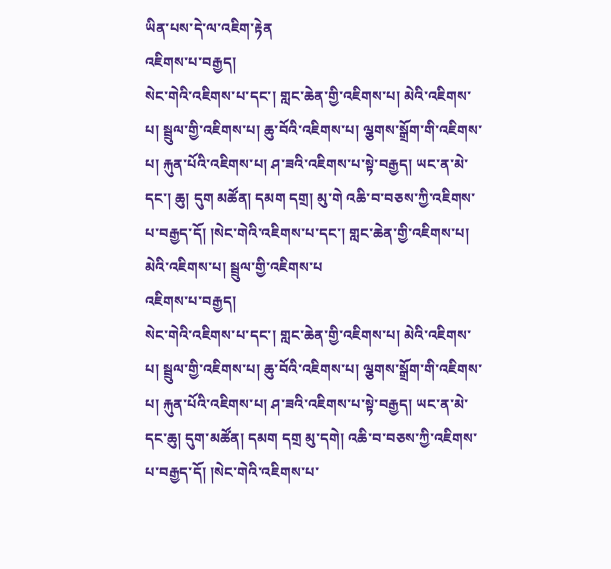ཡིན་པས་དེ་ལ་འཇིག་རྟེན
འཇིགས་པ་བརྒྱད།
སེང་གེའི་འཇིགས་པ་དང་། གླང་ཆེན་གྱི་འཇིགས་པ། མེའི་འཇིགས་པ། སྦྲུལ་གྱི་འཇིགས་པ། ཆུ་བོའི་འཇིགས་པ། ལྕགས་སྒྲོག་གི་འཇིགས་པ། རྐུན་པོའི་འཇིགས་པ། ཤ་ཟའི་འཇིགས་པ་སྟེ་བརྒྱད། ཡང་ན་མེ་དང་། ཆུ། དུག མཚོན། དམག དགྲ། མུ་གེ འཆི་བ་བཅས་ཀྱི་འཇིགས་པ་བརྒྱད་དོ། །སེང་གེའི་འཇིགས་པ་དང་། གླང་ཆེན་གྱི་འཇིགས་པ། མེའི་འཇིགས་པ། སྦྲུལ་གྱི་འཇིགས་པ
འཇིགས་པ་བརྒྱད།
སེང་གེའི་འཇིགས་པ་དང་། གླང་ཆེན་གྱི་འཇིགས་པ། མེའི་འཇིགས་པ། སྦྲུལ་གྱི་འཇིགས་པ། ཆུ་བོའི་འཇིགས་པ། ལྕགས་སྒྲོག་གི་འཇིགས་པ། རྐུན་པོའི་འཇིགས་པ། ཤ་ཟའི་འཇིགས་པ་སྟེ་བརྒྱད། ཡང་ན་མེ་དང་ཆུ། དུག་མཚོན། དམག དགྲ མུ་དགེ། འཆི་བ་བཅས་ཀྱི་འཇིགས་པ་བརྒྱད་དོ། །སེང་གེའི་འཇིགས་པ་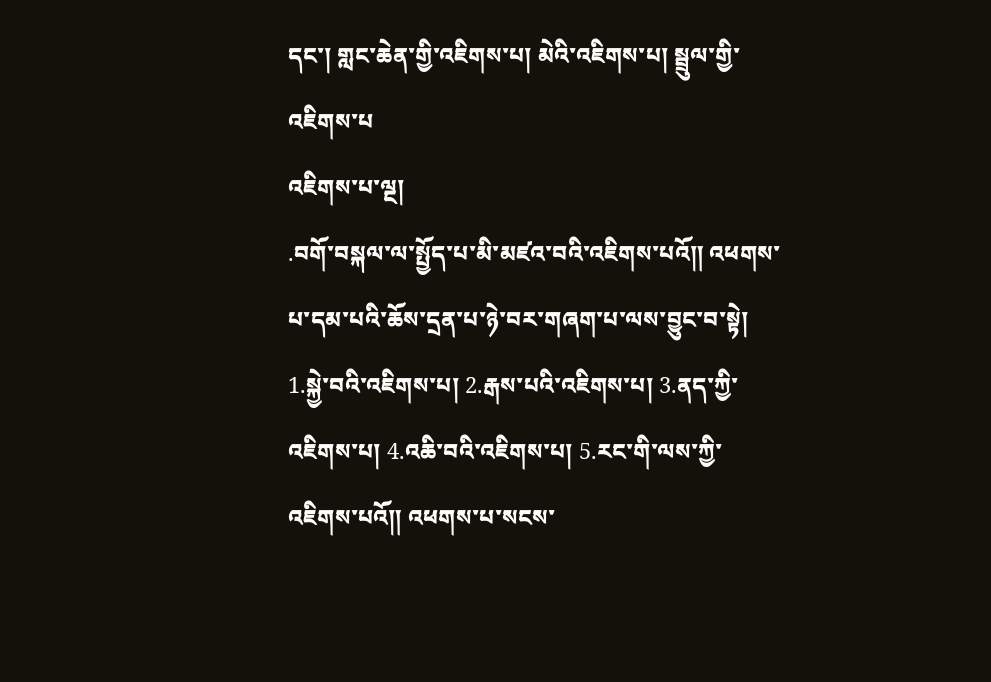དང་། གླང་ཆེན་གྱི་འཇིགས་པ། མེའི་འཇིགས་པ། སྦྲུལ་གྱི་འཇིགས་པ
འཇིགས་པ་ལྔ།
.བགོ་བསྐལ་ལ་སྤྱོད་པ་མི་མཛའ་བའི་འཇིགས་པའོ༎ འཕགས་པ་དམ་པའི་ཆོས་དྲན་པ་ཉེ་བར་གཞག་པ་ལས་བྱུང་བ་སྟེ། 1.སྐྱེ་བའི་འཇིགས་པ། 2.རྒས་པའི་འཇིགས་པ། 3.ནད་ཀྱི་འཇིགས་པ། 4.འཆི་བའི་འཇིགས་པ། 5.རང་གི་ལས་ཀྱི་འཇིགས་པའོ༎ འཕགས་པ་སངས་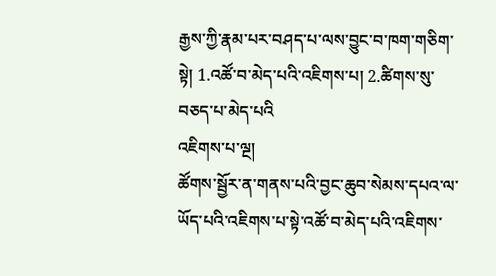རྒྱས་ཀྱི་རྣམ་པར་བཤད་པ་ལས་བྱུང་བ་ཁག་གཅིག་སྟེ། 1.འཚོ་བ་མེད་པའི་འཇིགས་པ། 2.ཚིགས་སུ་བཅད་པ་མེད་པའི
འཇིགས་པ་ལྔ།
ཚོགས་སྦྱོར་ན་གནས་པའི་བྱང་ཆུབ་སེམས་དཔའ་ལ་ཡོད་པའི་འཇིགས་པ་སྟེ་འཚོ་བ་མེད་པའི་འཇིགས་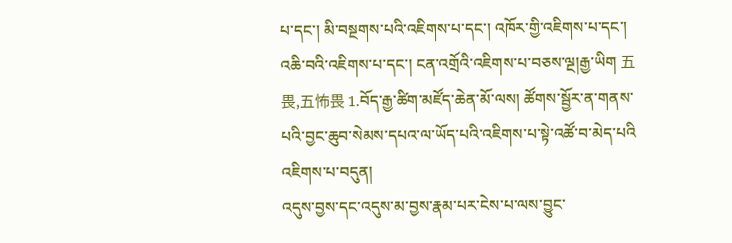པ་དང་། མི་བསྔགས་པའི་འཇིགས་པ་དང་། འཁོར་གྱི་འཇིགས་པ་དང་། འཆི་བའི་འཇིགས་པ་དང་། ངན་འགྲོའི་འཇིགས་པ་བཅས་ལྔ།རྒྱ་ཡིག 五畏,五怖畏 1.བོད་རྒྱ་ཚིག་མཛོད་ཆེན་མོ་ལས། ཚོགས་སྦྱོར་ན་གནས་པའི་བྱང་ཆུབ་སེམས་དཔའ་ལ་ཡོད་པའི་འཇིགས་པ་སྟེ་འཚོ་བ་མེད་པའི
འཇིགས་པ་བདུན།
འདུས་བྱས་དང་འདུས་མ་བྱས་རྣམ་པར་ངེས་པ་ལས་བྱུང་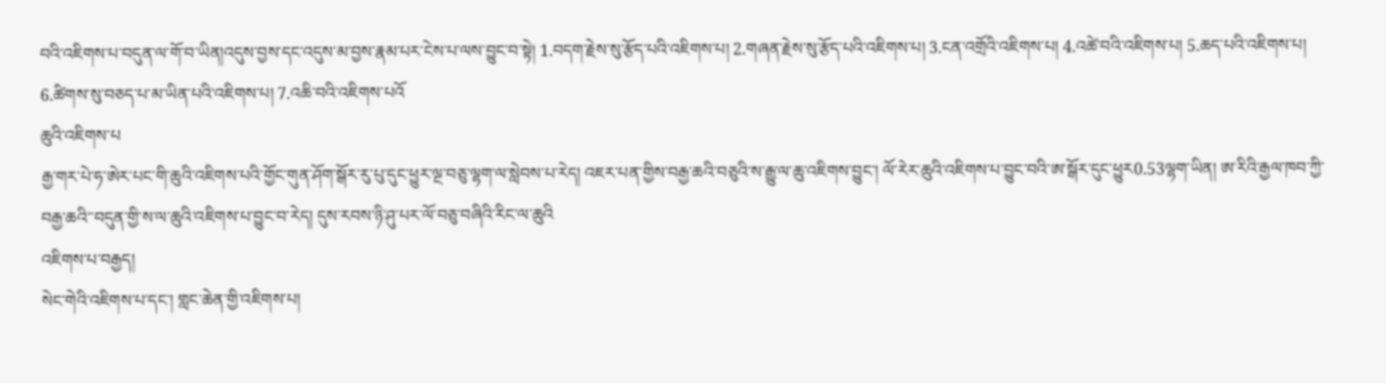བའི་འཇིགས་པ་བདུན་ལ་གོ་བ་ཡིན།འདུས་བྱས་དང་འདུས་མ་བྱས་རྣམ་པར་ངེས་པ་ལས་བྱུང་བ་སྟེ། 1.བདག་རྗེས་སུ་རྩོད་པའི་འཇིགས་པ། 2.གཞན་རྗེས་སུ་རྩོད་པའི་འཇིགས་པ། 3.ངན་འགྲོའི་འཇིགས་པ། 4.འཚེ་བའི་འཇིགས་པ། 5.ཆད་པའི་འཇིགས་པ། 6.ཚིགས་སུ་བཅད་པ་མ་ཡིན་པའི་འཇིགས་པ། 7.འཆི་བའི་འཇིགས་པའོ
ཆུའི་འཇིགས་པ
རྒྱ་གར་པེ་ཧ་ཨེར་པང་གི་ཆུའི་འཇིགས་པའི་གྱོང་གུན་ཤོག་སྒོར་རུ་པུ་དུང་ཕྱུར་ལྔ་བཅུ་ལྷག་ལ་སླེབས་པ་རེད། འཇར་པན་གྱིས་བརྒྱ་ཆའི་བཅུའི་ས་རྒྱུ་ལ་ཆུ་འཇིགས་བྱུང་། ལོ་རེར་ཆུའི་འཇིགས་པ་བྱུང་བའི་ཨ་སྒོར་དུང་ཕྱུར0.53ལྷག་ཡིན། ཨ་རིའི་རྒྱལ་ཁབ་ཀྱི་བརྒྱ་ཆའི་་བདུན་གྱི་ས་ལ་ཆུའི་འཇིགས་པ་བྱུང་བ་རེད། དུས་རབས་ཉི་ཤུ་པར་ལོ་བཅུ་བཞིའི་རིང་ལ་ཆུའི
འཇིགས་པ་བརྒྱད།
སེང་གེའི་འཇིགས་པ་དང་། གླང་ཆེན་གྱི་འཇིགས་པ།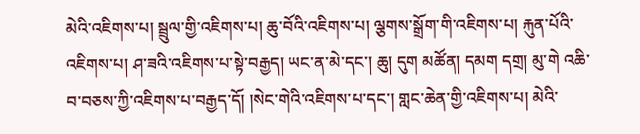མེའི་འཇིགས་པ། སྦྲུལ་གྱི་འཇིགས་པ། ཆུ་བོའི་འཇིགས་པ། ལྕགས་སྒྲོག་གི་འཇིགས་པ། རྐུན་པོའི་འཇིགས་པ། ཤ་ཟའི་འཇིགས་པ་སྟེ་བརྒྱད། ཡང་ན་མེ་དང་། ཆུ། དུག མཚོན། དམག དགྲ། མུ་གེ འཆི་བ་བཅས་ཀྱི་འཇིགས་པ་བརྒྱད་དོ། །སེང་གེའི་འཇིགས་པ་དང་། གླང་ཆེན་གྱི་འཇིགས་པ། མེའི་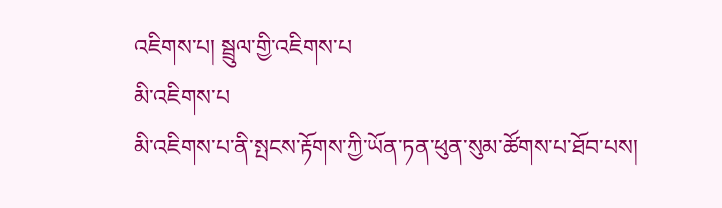འཇིགས་པ། སྦྲུལ་གྱི་འཇིགས་པ
མི་འཇིགས་པ
མི་འཇིགས་པ་ནི་སྤངས་རྟོགས་ཀྱི་ཡོན་ཏན་ཕུན་སུམ་ཚོགས་པ་ཐོབ་པས།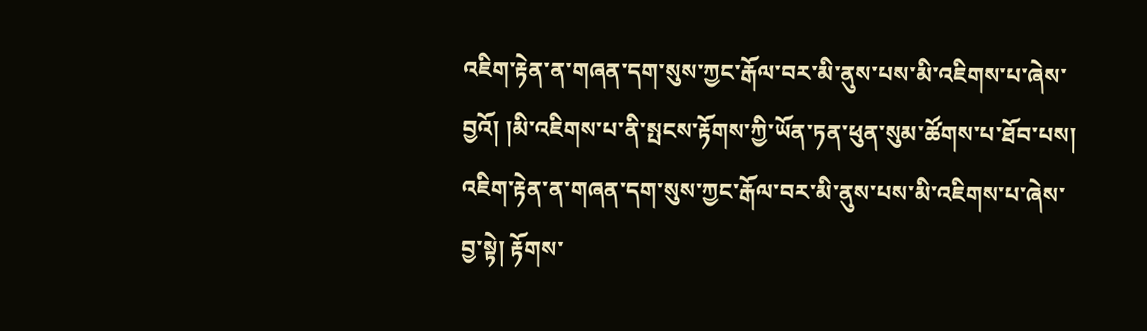འཇིག་རྟེན་ན་གཞན་དག་སུས་ཀྱང་རྒོལ་བར་མི་ནུས་པས་མི་འཇིགས་པ་ཞེས་བྱའོ། །མི་འཇིགས་པ་ནི་སྤངས་རྟོགས་ཀྱི་ཡོན་ཏན་ཕུན་སུམ་ཚོགས་པ་ཐོབ་པས། འཇིག་རྟེན་ན་གཞན་དག་སུས་ཀྱང་རྒོལ་བར་མི་ནུས་པས་མི་འཇིགས་པ་ཞེས་བྱ་སྟེ། རྟོགས་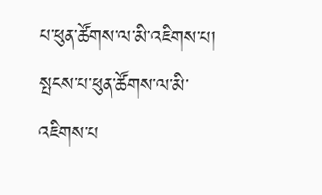པ་ཕུན་ཚོགས་ལ་མི་འཇིགས་པ། སྤངས་པ་ཕུན་ཚོགས་ལ་མི་འཇིགས་པ